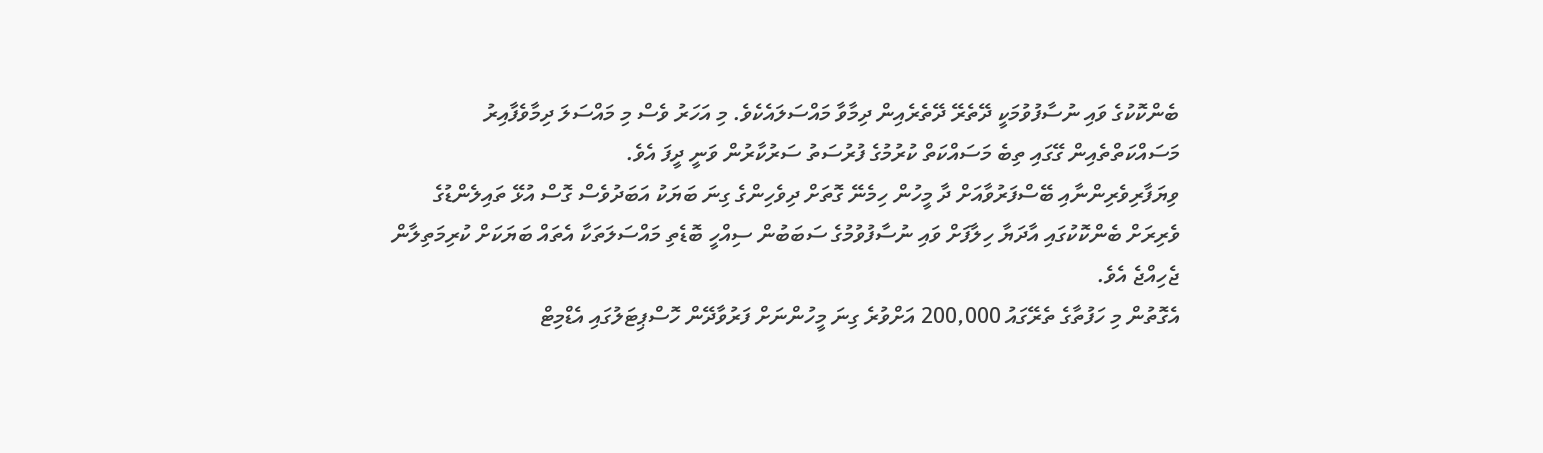ބެންކޮކުގެ ވައި ނުސާފުވުމަކީ ދޭތެރޭ ދޭތެރެއިން ދިމާވާ މައްސަލައެކެވެ. މި އަހަރު ވެސް މި މައްސަލަ ދިމާވެފާއިރު މަސައްކަތްތެއިން ގޭގައި ތިބެ މަސައްކަތް ކުރުމުގެ ފުރުސަތު ސަރުކާރުން ވަނީ ދީފަ އެވެ.
ވިޔަފާރިވެރިންނާއި ބޭސްފަރުވާއަށް ދާ މީހުން ހިމެނޭ ގޮތަށް ދިވެހިންގެ ގިނަ ބަޔަކު އަބަދުވެސް ގޮސް އުޅޭ ތައިލެންޑުގެ ވެރިރަށް ބެންކޮކުގައި އާދަޔާ ހިލާފަށް ވައި ނުސާފުވުމުގެ ސަބަބުން ސިއްހީ ބޮޑެތި މައްސަލަތަކާ އެތައް ބަޔަކަށް ކުރިމަތިލާން ޖެހިއްޖެ އެވެ.
އެގޮތުން މި ހަފުތާގެ ތެރޭގައު 200,000 އަށްވުރެ ގިނަ މީހުންނަށް ފަރުވާދޭން ހޮސްޕިޓަލުގައި އެޑްމިޓް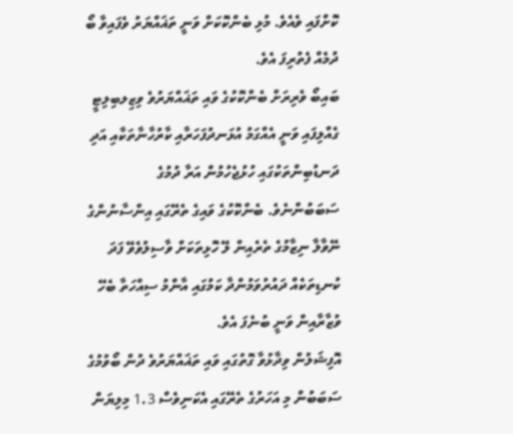ކޮށްފައި ވެއެވެ. މުޅި ބެންކޮކަށް ވަނީ ތަޣައްޔަރު ވެފައިވާ ބޯ ދުމެއް ފެތުރިފަ އެވެ.
ބައިބޯ ވެރިރަށް ބެންކޮކުގެ ވައި ތަޣައްޔަރުވެ ވިޒިލބިލިޓީ ގެއްލިފައި ވަނީ އެއްގަމު އުޅަނދުފަހަރާއި ކާރުހާނާތަކާއި އަދި ދަނޑުބިންތަކުގައި ހުޅުޖެހުމުން އަރާ ދުމުގެ ސަބަބުންނެވެ. ބެންކޮކުގެ ވައިގެ ތެރޭގައި އިންސާނުންގެ ނޭވާލާ ނިޒާމުގެ ތެރެއިން ލޭ ހޮޅިތަކަށް ވާސިލުވެވޭ ފަދަ ކުނޑިތަކެއް ދައުރުވަމުންދާ ކަމުގައި އާންމު ސިއްހަތާ ބެހޭ ވުޒާރާއިން ވަނީ ބުނެފަ އެވެ.
އޮފިޝަލުން ވިދާޅުވާ ގޮތުގައި ވައި ތަޣައްޔަރުވެ ދުން ބޯވުމުގެ ސަބަބުން މި އަހަރުގެ ތެރޭގައި އެކަނިވެސް 1.3 މިލިޔަން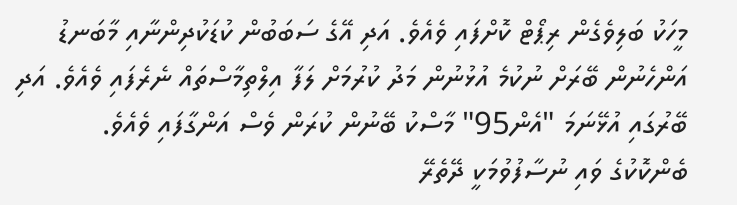މީހަކު ބަލިވެގެން ރިޕޯޓް ކޮށްފައި ވެއެވެ. އަދި އޭގެ ސަބަބުން ކުޑަކުދިންނާއި މާބަނޑު އަންހެނުން ބޭރަށް ނުކުމެ އުޅުނުން މަދު ކުރުމަށް ލަފާ އިލްތިމާސްތައް ނެރެފައި ވެއެވެ. އަދި ބޭރުގައި އުޅޭނަމަ "އެން95" މާސްކު ބޭނުން ކުރަން ވެސް އަންގާފައި ވެއެވެ.
ބެންކޮކުގެ ވައި ނުސާފުވުމަކީ ދޭތެރޭ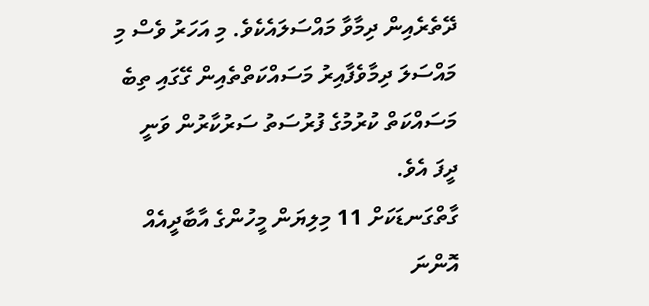ދޭތެރެއިން ދިމާވާ މައްސަލައެކެވެ. މި އަހަރު ވެސް މި މައްސަލަ ދިމާވެފާއިރު މަސައްކަތްތެއިން ގޭގައި ތިބެ މަސައްކަތް ކުރުމުގެ ފުރުސަތު ސަރުކާރުން ވަނީ ދީފަ އެވެ.
ގާތްގަނޑަކަށް 11 މިލިޔަން މީހުންގެ އާބާދީއެއް އޮންނަ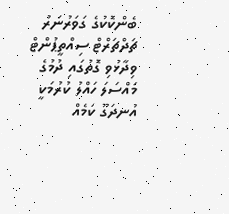ބެންކޮކުގެ ގަވަރުނަރު ޗަދްޗަރްޓް ސިއްތީޕުންޓް ވިދާޅުވި ގޮތުގައި ދުމުގެ މައްސަލަ ހައްލު ކުރުމަކީ އުނދަގޫ ކަމެއް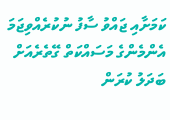ކަމަށާއި ޖައްވު ސާފު ނުކުރެއްވިޖަމަ އެންމެންގެ މަސައްކަތް ގޭތެރެއަށް ބަދަލު ކުރަން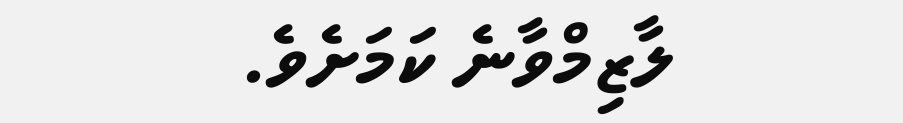ލާޒިމްވާނެ ކަމަށެވެ.